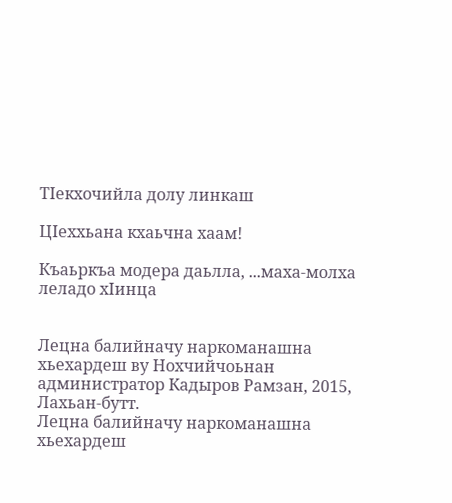ТIекхочийла долу линкаш

ЦIеххьана кхаьчна хаам!

Къаьркъа модера даьлла, ...маха-молха леладо хIинца


Лецна балийначу наркоманашна хьехардеш ву Нохчийчоьнан администратор Кадыров Рамзан, 2015, Лахьан-бутт.
Лецна балийначу наркоманашна хьехардеш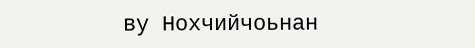ву Нохчийчоьнан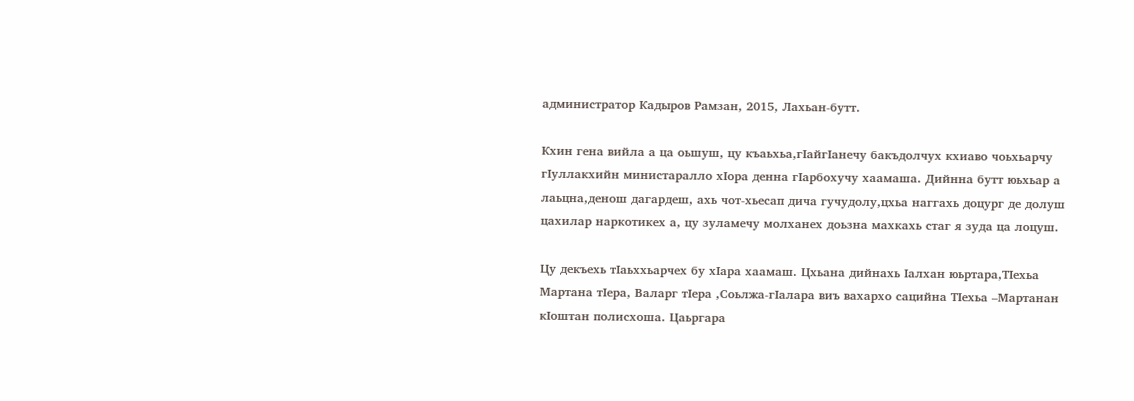администратор Кадыров Рамзан, 2015, Лахьан-бутт.

Кхин гена вийла а ца оьшуш, цу къаьхьа,гIайгIанечу бакъдолчух кхиаво чоьхьарчу гIуллакхийн министаралло хIора денна гIарбохучу хаамаша. Дийнна бутт юьхьар а лаьцна,денош дагардеш, ахь чот-хьесап дича гучудолу,цхьа наггахь доцург де долуш цахилар наркотикех а, цу зуламечу молханех доьзна махкахь стаг я зуда ца лоцуш.

Цу декъехь тIаьххьарчех бу хIара хаамаш. Цхьана дийнахь Iалхан юьртара,ТIехьа Мартана тIера, Валарг тIера ,Соьлжа-гIалара виъ вахархо сацийна ТIехьа –Мартанан кIоштан полисхоша. Цаьргара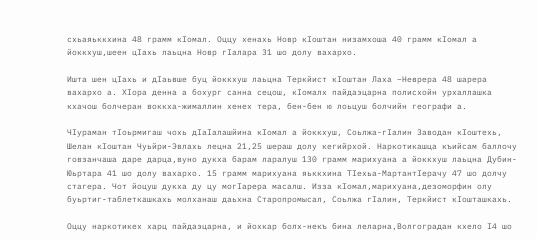схьаяьккхина 48 грамм кIомал. Оццу хенахь Новр кIоштан низамхоша 40 грамм кIомал а йоккхуш,шеен цIахь лаьцна Новр гIалара 31 шо долу вахархо.

Ишта шен цIахь и дIаьвше буц йоккхуш лаьцна Теркйист кIоштан Лаха –Неврера 48 шарера вахархо а. ХIора денна а бохург санна сецош, кIомалх пайдаэцарна полисхойн урхаллашка кхачош болчеран воккха-жималлин хенех тера, бен-бен ю лоьцуш болчийн географи а.

ЧIураман тIоьрмигаш чохь дIаIалашйина кIомал а йоккхуш, Соьлжа-гIалин Заводан кIоштехь, Шелан кIоштан Чуьйри-Эвлахь лецна 21,25 шераш долу кегийрхой. Наркотикашца къийсам баллочу говзанчаша даре дарца,вуно дукха барам ларалуш 130 грамм марихуана а йоккхуш лаьцна Дубин-Юьртара 41 шо долу вахархо. 15 грамм марихуана яьккхина ТIехьа-МартантIерачу 47 шо долчу стагера. Чот йоцуш дукха ду цу могIарера масалш. Изза кIомал,марихуана,дезоморфин олу буьртиг-таблеткашкахь молханаш даьхна Старопромысал, Соьлжа гIалин, Теркйист кIошташкахь.

Оццу наркотикех харц пайдаэцарна, и йохкар болх-некъ бина леларна,Волгоградан кхело I4 шо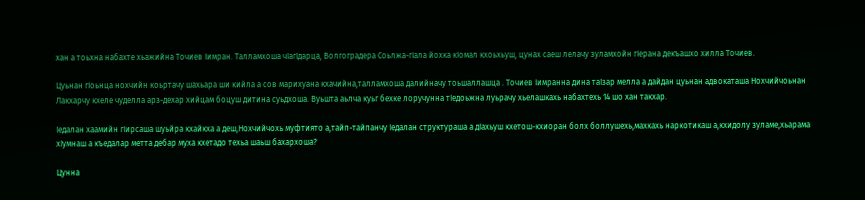хан а тоьхна набахте хьажийна Точиев Iимран. Талламхоша чIагIдарца, Волгоградера Соьлжа-гIала йохка кIомал кхоьхьуш, цунах саеш лелачу зуламхойн гIерана декъашхо хилла Точиев.

Цуьнан гIоьнца нохчийн коьртачу шахьара ши кийла а сов марихуана кхачийна,талламхоша далийначу тоьшаллашца . Точиев Iимранна дина таIзар мелла а дайдан цуьнан адвокаташа Нохчийчоьнан Лакхарчу кхеле чуделла арз-дехар хийцам боцуш дитина суьдхоша. Вуьшта аьлча куьг бехке лоручунна тIедоьжна луьрачу хьелашкахь набахтехь 14 шо хан такхар.

Iедалан хаамийн гIирсаша шуьйра кхайкха а деш,Нохчийчохь муфтиято а,тайп-тайпанчу Iедалан структураша а дIахьуш кхетош-кхиоран болх боллушехь,махкахь наркотикаш а,кхидолу зуламе,хьарама хIумнаш а къедалар метта дебар муха кхетадо техьа шаьш бахархоша?

Цунна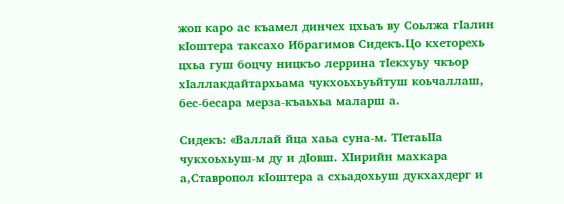жоп каро ас къамел динчех цхьаъ ву Соьлжа гIалин кIоштера таксахо Ибрагимов Сидекъ.Цо кхеторехь цхьа гуш боцчу ницкъо леррина тIекхуьу чкъор хIаллакдайтархьама чукхоьхьуьйтуш коьчаллаш, бес-бесара мерза-къаьхьа маларш а.

Сидекъ: «Валлай йца хаьа суна-м. ТIетаьIIа чукхоьхьуш-м ду и дIовш. ХIирийн махкара а,Ставропол кIоштера а схьадохьуш дукхахдерг и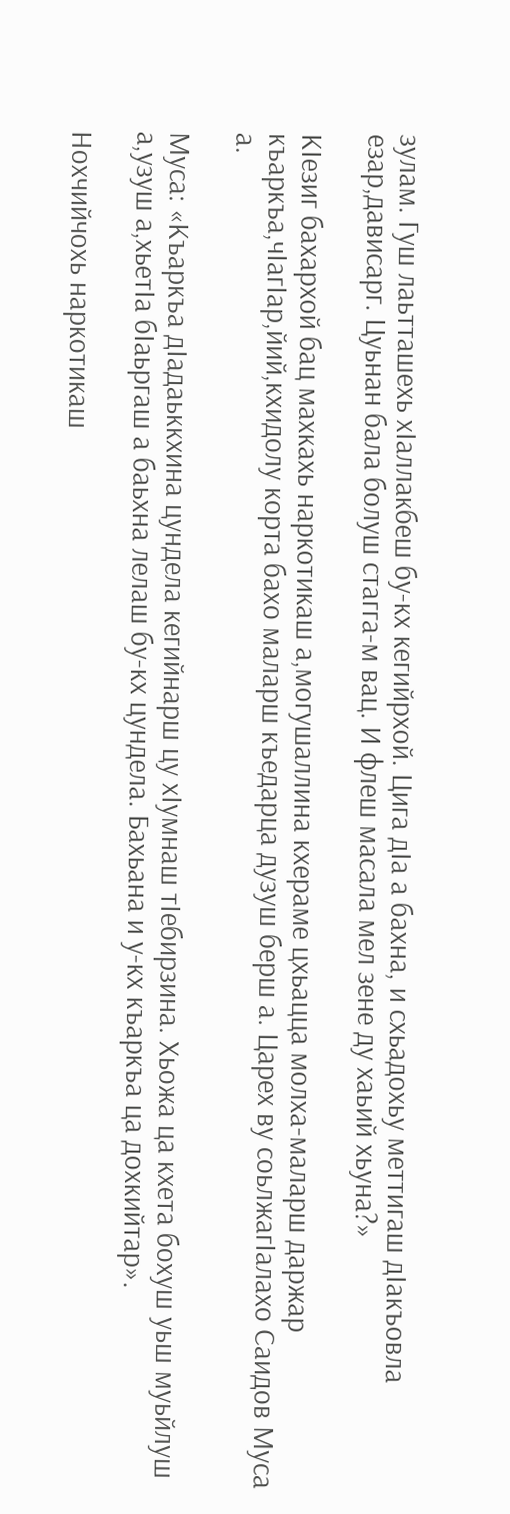зулам. Гуш лаьтташехь хIаллакбеш бу-кх кегийрхой. Цига дIа а бахна, и схьадохьу меттигаш дIакъовла езар,дависарг. Цуьнан бала болуш стагга-м вац. И флеш масала мел зене ду хаьий хьуна?»

КIезиг бахархой бац махкахь наркотикаш а,могушаллина кхераме цхьацца молха-маларш даржар къаркъа,чIагIар,йий,кхидолу корта бахо маларш къедарца дузуш берш а. Царех ву соьлжагIалахо Саидов Муса а.

Муса: «Къаркъа дIадаьккхина цундела кегийнарш цу хIумнаш тIебирзина. Хьожа ца кхета бохуш уьш муьйлуш а,узуш а,хьетIа бIаьргаш а баьхна лелаш бу-кх цундела. Бахьана и у-кх къаркъа ца дохкийтар».

Нохчийчохь наркотикаш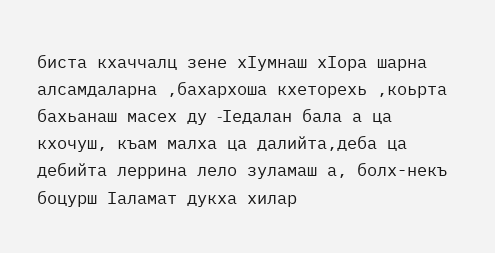биста кхаччалц зене хIумнаш хIора шарна алсамдаларна ,бахархоша кхеторехь ,коьрта бахьанаш масех ду -Iедалан бала а ца кхочуш, къам малха ца далийта,деба ца дебийта леррина лело зуламаш а, болх-некъ боцурш Iаламат дукха хилар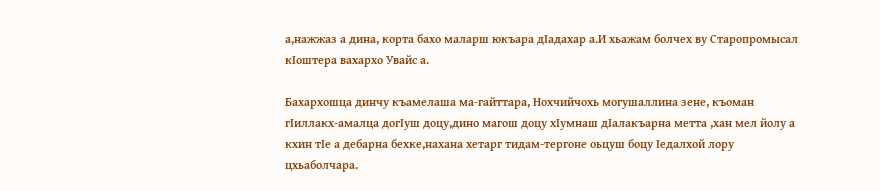а,нажжаз а дина, корта бахо маларш юкъара дIадахар а.И хьажам болчех ву Старопромысал кIоштера вахархо Увайс а.

Бахархошца динчу къамелаша ма-гайттара, Нохчийчохь могушаллина зене, къоман гIиллакх-амалца догIуш доцу,дино магош доцу хIумнаш дIалакъарна метта ,хан мел йолу а кхин тIе а дебарна бехке,нахана хетарг тидам-тергоне оьцуш боцу Iедалхой лору цхьаболчара.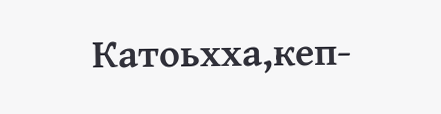Катоьхха,кеп-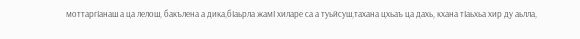моттаргIанаш а ца лелош, бакълена а дика,бIаьрла жамI хиларе са а туьйсуш,тахана цхьаъ ца дахь, кхана тIаьхьа хир ду аьлла,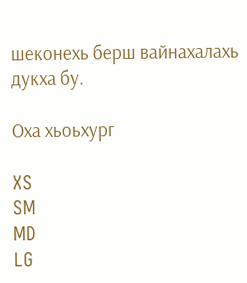шеконехь берш вайнахалахь дукха бу.

Оха хьоьхург

XS
SM
MD
LG